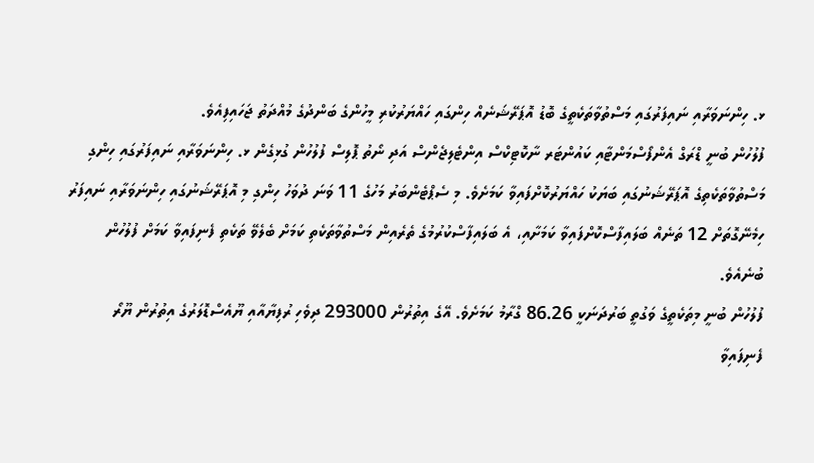ޅ. ހިންނަވަރާއި ނައިފަރުގައި މަސްތުވާތަކެތީގެ ބޮޑު އޮޕަރޭޝަނެއް ހިންގައި ހައްޔަރުކުރި މީހުންގެ ބަންދުގެ މުއްދަތު ޖަހައިފިއެވެ.
ފުލުހުން ބުނީ ޑްރަގް އެންފޯސްމަންޓާއި ކައުންޓަރ ނާކޮޓިކްސް އިންޓެލިޖެންސް އަދި ނޯތު ޕޮލިސް ފުލުހުން ގުޅިގެން ޅ. ހިންނަވަރާއި ނައިފަރުގައި ހިންގި މަސްތުވާތަކެތިގެ އޮޕަރޭޝަނުގައި ބަޔަކު ހައްޔަރުކޮށްފައިވާ ކަމަށެވެ. މި ސެޕްޓެންބަރު މަހުގެ 11 ވަނަ ދުވަހު ހިންގި މި އޮޕަރޭޝަނުގައި ހިންނަވަރާއި ނައިފަރު ހިމެނޭގޮތަށް 12 ތަނެއް ބަލައިފާސްކޮށްފައިވާ ކަމަށާއި، އެ ބަލައިފާސްކުރުމުގެ ތެރެއިން މަސްތުވާތަކެތި ކަމަށް ބެލެވޭ ތަކެތި ފެނިފައިވާ ކަމަށް ފުލުހުން ބުނެއެވެ.
ފުލުހުން ބުނީ މިތަކެތީގެ ވަގުތީ ބަރުދަނަކީ 86.26 ގްރާމު ކަމަށެވެ. އޭގެ އިތުރުން 293000 ދިވެހި ރުފިޔާއާއި ޔޫއެސްޑޮލަރުގެ އިތުރުން ޔޫރޯ ފެނިފައިވާ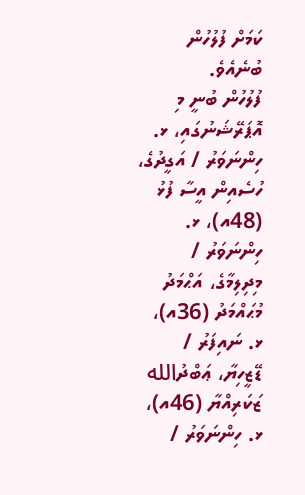ކަމަށް ފުލުހުން ބުނެއެވެ.
ފުލުހުން ބުނީ މި އޮޕަރޭޝަނުގައި، ޅ. ހިންނަވަރު / އަގީދުގެ، ހުސެއިން އީސާ ފުޅު (48އ)، ޅ. ހިންނަވަރު / މިދިލިމާގެ، އަޙްމަދު މުޙައްމަދު (36އ)، ޅ. ނައިފަރު / ޑޭޒީހިޔާ، ޢަބްދުالله ޒަކަރިއްޔާ (46އ)، ޅ. ހިންނަވަރު /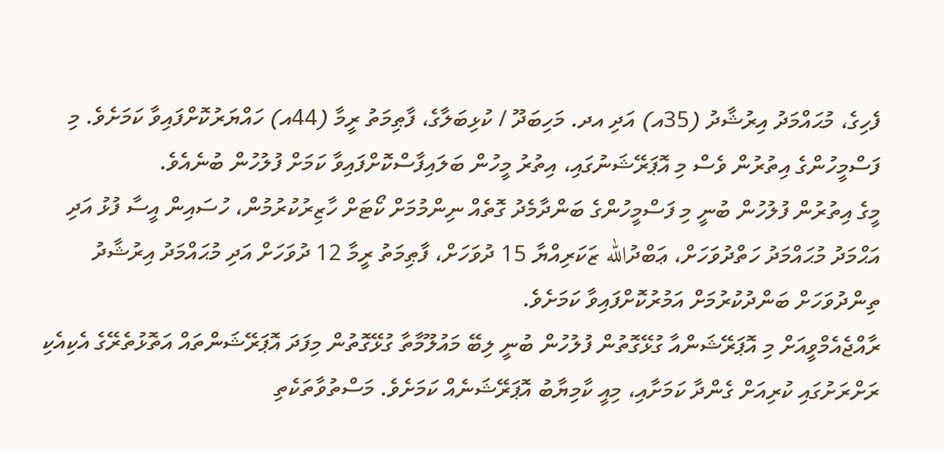ފެހިގެ، މުޙައްމަދު އިރުޝާދު (35އ) އަދި އދ. މަހިބަދޫ / ކުޅިބަލާގެ، ފާޠިމަތު ރީމާ (44އ) ހައްޔަރުކޮށްފައިވާ ކަމަށެވެ. މި ފަސްމީހުންގެ އިތުރުން ވެސް މި އޮޕަރޭޝަނުގައި، އިތުރު މީހުން ބަލައިފާސްކޮށްފައިވާ ކަމަށް ފުލުހުން ބުނެއެވެ.
މީގެ އިތުރުން ފުލުހުން ބުނީ މި ފަސްމީހުންގެ ބަންދާމެދު ގޮތެއް ނިންމުމަށް ކޯޓަށް ހާޒިރުކުރުމުން، ހުސައިން އީސާ ފުޅު އަދި އަޙްމަދު މުޙައްމަދު ހަތްދުވަހަށް، ޢަބްދުالله ޒަކަރިއްޔާ 15 ދުވަހަށް، ފާޠިމަތު ރީމާ 12 ދުވަހަށް އަދި މުޙައްމަދު އިރުޝާދު ތިންދުވަހަށް ބަންދުކުރުމަށް އަމުރުކޮށްފައިވާ ކަމަށެވެ.
ރާއްޖެއެމްވީއަށް މި އޮޕަރޭޝަންއާ ގުޅޭގޮތުން ފުލުހުން ބުނީ ލިބޭ މައުލޫމާތާ ގުޅޭގޮތުން މިފަދަ އޮޕަރޭޝަންތައް އަތޮޅުތެރޭގެ އެކިއެކި ރަށްރަށުގައި ކުރިއަށް ގެންދާ ކަމަށާއި، މިއީ ކާމިޔާބު އޮޕަރޭޝަނެއް ކަމަށެވެ. މަސްތުވާތަކެތި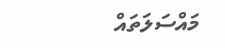މައްސަލަތައް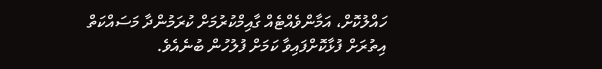ހައްލުކޮށް، އަމާންވެއްޓެއް ގާއިމްކުރުމަށް ކުރަމުންދާ މަސައްކަތް އިތުރަށް ފުޅާކޮށްފައިވާ ކަމަށް ފުލުހުން ބުނެއެވެ.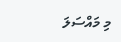މި މައްސަލަ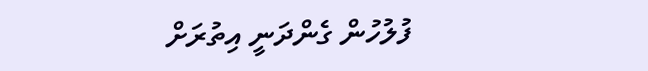ފުލުހުން ގެންދަނީ އިތުރަށް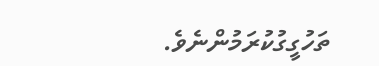ތަހުގީގުކުރަމުންނެވެ.